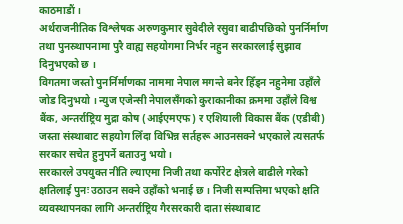काठमाडौं ।
अर्थराजनीतिक विश्लेषक अरुणकुमार सुवेदीले रसुवा बाढीपछिको पुनर्निर्माण तथा पुनस्र्थापनामा पुरै वाह्य सहयोगमा निर्भर नहुन सरकारलाई सुझाव दिनुभएको छ ।
विगतमा जस्तो पुनर्निर्माणका नाममा नेपाल मगन्ते बनेर हिँड्न नहुनेमा उहाँले जोड दिनुभयो । न्युज एजेन्सी नेपालसँगको कुराकानीका क्रममा उहाँले विश्व बैंक, अन्तर्राष्ट्रिय मुद्रा कोष (आईएमएफ) र एशियाली विकास बैंक (एडीबी) जस्ता संस्थाबाट सहयोग लिँदा विभिन्न सर्तहरू आउनसक्ने भएकाले त्यसतर्फ सरकार सचेत हुनुपर्ने बताउनु भयो ।
सरकारले उपयुक्त नीति ल्याएमा निजी तथा कर्पोरेट क्षेत्रले बाढीले गरेको क्षतिलाई पुनः उठाउन सक्ने उहाँको भनाई छ । निजी सम्पत्तिमा भएको क्षति व्यवस्थापनका लागि अन्तर्राष्ट्रिय गैरसरकारी दाता संस्थाबाट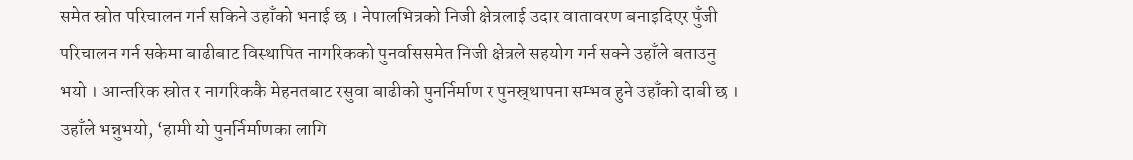समेत स्रोत परिचालन गर्न सकिने उहाँको भनाई छ । नेपालभित्रको निजी क्षेत्रलाई उदार वातावरण बनाइदिएर पुँजी परिचालन गर्न सकेमा बाढीबाट विस्थापित नागरिकको पुनर्वाससमेत निजी क्षेत्रले सहयोग गर्न सक्ने उहाँले बताउनु भयो । आन्तरिक स्रोत र नागरिककै मेहनतबाट रसुवा बाढीको पुनर्निर्माण र पुनस्र्थापना सम्भव हुने उहाँको दाबी छ ।
उहाँले भन्नुभयो, ‘हामी यो पुनर्निर्माणका लागि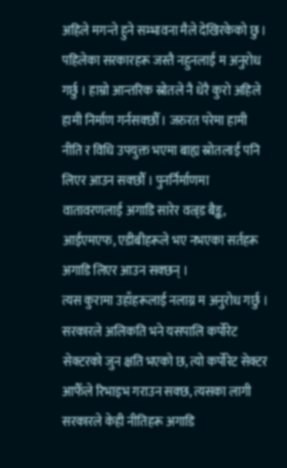अहिले मगन्ते हुने सम्भावना मैले देखिरकेको छु । पहिलेका सरकारहरू जस्तै नहुनलाई म अनुरोध गर्छु । हाम्रो आन्तरिक स्रोतले नै धेरै कुरो अहिले हामी निर्माण गर्नसक्छौँ । जरुरत परेमा हामी नीति र विधि उपयुक्त भएमा बाह्य स्रोतलाई पनि लिएर आउन सक्छौँ । पुनर्निर्माणमा वातावरणलाई अगाडि सारेर वल्र्ड बैङ्क, आईएमएफ, एडीबीहरूले भए नभएका सर्तहरू अगाडि लिएर आउन सक्छन् ।
त्यस कुरामा उहाँहरूलाई नलाग्न म अनुरोध गर्छु । सरकारले अलिकति भने यसपालि कर्पोरेट सेक्टरको जुन क्षति भएको छ, त्यो कर्पोरेट सेक्टर आफैँले रिभाइभ गराउन सक्छ, त्यसका लागी सरकारले केही नीतिहरू अगाडि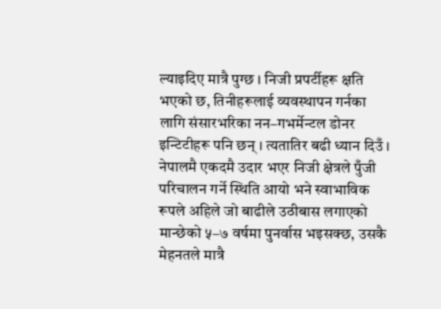ल्याइदिए मात्रै पुग्छ । निजी प्रपर्टीहरू क्षति भएको छ, तिनीहरूलाई व्यवस्थापन गर्नका लागि संसारभरिका नन–गभर्मेन्टल डोनर इन्टिटीहरू पनि छन् । त्यतातिर बढी ध्यान दिउँ । नेपालमै एकदमै उदार भएर निजी क्षेत्रले पुँजी परिचालन गर्ने स्थिति आयो भने स्वाभाविक रूपले अहिले जो बाढीले उठीबास लगाएको मान्छेको ५–७ वर्षमा पुनर्वास भइसक्छ, उसकै मेहनतले मात्रै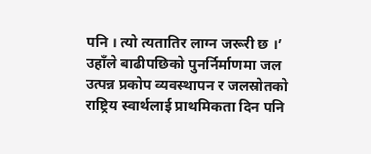पनि । त्यो त्यतातिर लाग्न जरूरी छ ।’
उहाँले बाढीपछिको पुनर्निर्माणमा जल उत्पन्न प्रकोप व्यवस्थापन र जलस्रोतको राष्ट्रिय स्वार्थलाई प्राथमिकता दिन पनि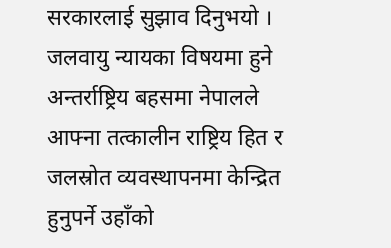सरकारलाई सुझाव दिनुभयो । जलवायु न्यायका विषयमा हुने अन्तर्राष्ट्रिय बहसमा नेपालले आफ्ना तत्कालीन राष्ट्रिय हित र जलस्रोत व्यवस्थापनमा केन्द्रित हुनुपर्ने उहाँको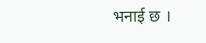भनाई छ ।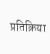प्रतिक्रिया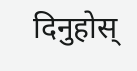दिनुहोस्